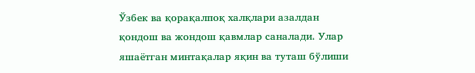Ўзбек ва қорақалпоқ халқлари азалдан қондош ва жондош қавмлар саналади. Улар яшаётган минтақалар яқин ва туташ бўлиши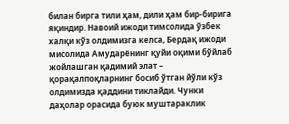билан бирга тили ҳам, дили ҳам бир-бирига яқиндир. Навоий ижоди тимсолида ўзбек халқи кўз олдимизга келса, Бердақ ижоди мисолида Амударёнинг қуйи оқими бўйлаб жойлашган қадимий элат – қорақалпоқларнинг босиб ўтган йўли кўз олдимизда қаддини тиклайди. Чунки даҳолар орасида буюк муштараклик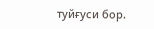туйғуси бор.